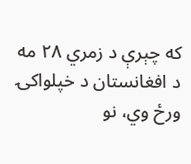که چېرې د زمري ۲۸ مه د افغانستان د خپلواکۍ ورځ وي، نو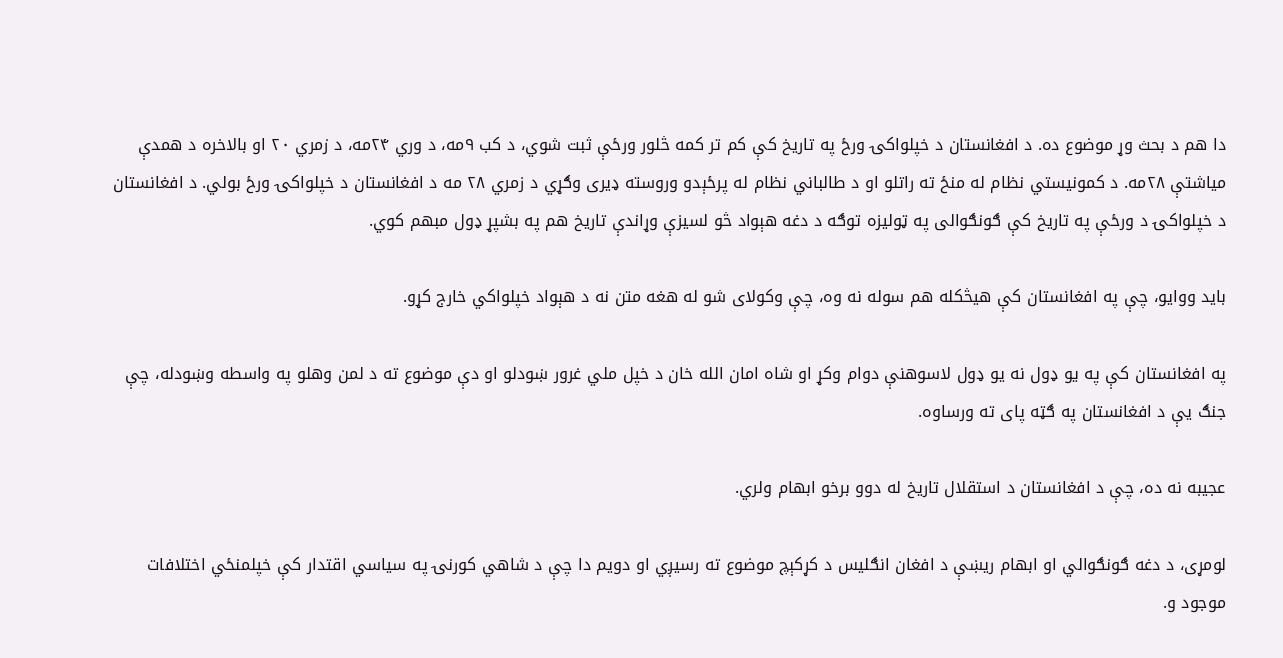دا هم د بحث وړ موضوع ده. د افغانستان د خپلواکۍ ورځ په تاریخ کې کم تر کمه څلور ورځې ثبت شوي، د کب ۹مه، د وري ۲۴مه، د زمري ۲۰ او بالاخره د همدې میاشتې ۲۸مه. د کمونیستي نظام له منځ ته راتلو او د طالباني نظام له پرځېدو وروسته ډیری وګړي د زمري ۲۸ مه د افغانستان د خپلواکۍ ورځ بولي. د افغانستان د خپلواکۍ د ورځې په تاریخ کې ګونګوالی په ټولیزه توګه د دغه هېواد څو لسیزې وړاندې تاریخ هم په بشپړ ډول مبهم کوي.

باید ووایو، چې په افغانستان کې هیڅکله هم سوله نه وه، چې وکولای شو له هغه متن نه د هېواد خپلواکي خارج کړو.

په افغانستان کې په یو ډول نه یو ډول لاسوهنې دوام وکړ او شاه امان الله خان د خپل ملي غرور ښودلو او دې موضوع ته د لمن وهلو په واسطه وښودله، چې جنګ يې د افغانستان په ګټه پای ته ورساوه.

عجیبه نه ده، چې د افغانستان د استقلال تاریخ له دوو برخو ابهام ولري.

لومړی، د دغه ګونګوالي او ابهام ريښې د افغان انګلیس د کړکېچ موضوع ته رسیږي او دویم دا چې د شاهي کورنۍ په سیاسي اقتدار کې خپلمنځي اختلافات موجود و.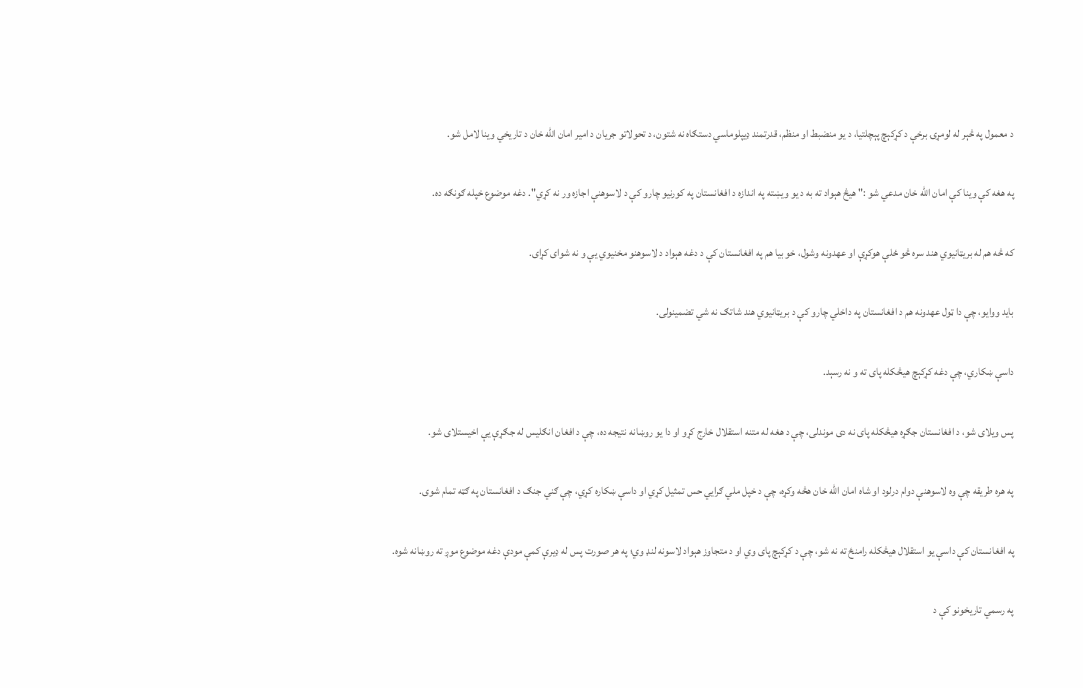د معمول په څېر له لومړۍ برخې د کړکېچ پېچلتیا، د یو منضبط او منظم، قدرتمند ډيپلوماسي دستګاه نه شتون، د تحولاتو جریان د امير امان الله خان د تاریخي وینا لامل شو.

په هغه کې وینا کې امان الله خان مدعي شو :" هيڅ هېواد ته به د یو ويښته په اندازه د افغانستان په کورنیو چارو کې د لاسوهنې اجازه ور نه کړي". دغه موضوع خپله ګونګه ده.

که څه هم له بریټانیوي هند سره څو ځلې هوکړې او عهدونه وشول، خو بیا هم په افغانستان کې د دغه هېواد د لاسوهنو مخنیوي يې و نه شوای کړای.

باید ووایو، چې دا ټول عهدونه هم د افغانستان په داخلي چارو کې د بریټانیوي هند شاتګ نه شي تضمینولی.

داسې ښکاري، چې دغه کړکېچ هیڅکله پای ته و نه رسېد.

پس ویلای شو، د افغانستان جګړه هیڅکله پای نه دی موندلی، چې د هغه له متنه استقلال خارج کړو او دا یو روښانه نتیجه ده، چې د افغان انګلیس له جګړې يې اخیستلای شو.

په هره طریقه چې وه لاسوهنې دوام درلود او شاه امان الله خان هڅه وکړه، چې د خپل ملي ګرايي حس تمثیل کړي او داسې ښکاره کړي، چې ګني جنګ د افغانستان په ګټه تمام شوی.

په افغانستان کې داسې یو استقلال هیڅکله رامنځ ته نه شو، چې د کړکېچ پای وي او د متجاوز هېواد لاسونه لنډ وي؛ په هر صورت پس له ډيرې کمې مودې دغه موضوع موږ ته روښانه شوه.

په رسمي تاریخونو کې د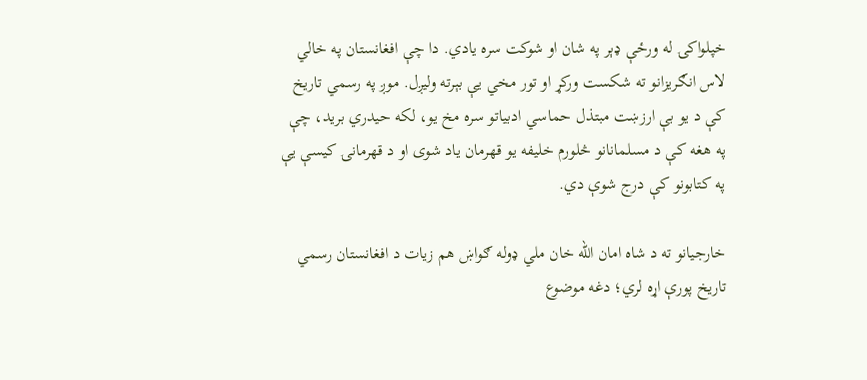خپلواکۍ له ورځې ډېر په شان او شوکت سره یادي. دا چې افغانستان په خالي لاس انګریزانو ته شکست ورکړ او تور مخي يې بېرته وليږل. موږ په رسمي تاریخ کې د یو بې ارزښت مبتذل حماسي ادبیاتو سره مخ یو، لکه حیدري برید، چې په هغه کې د مسلمانانو څلورم خلیفه یو قهرمان یاد شوی او د قهرمانۍ کیسې يې په کتابونو کې درج شوې دي.

خارجیانو ته د شاه امان الله خان ملي ډوله ګواښ هم زیات د افغانستان رسمي تاریخ پورې اړه لري؛ دغه موضوع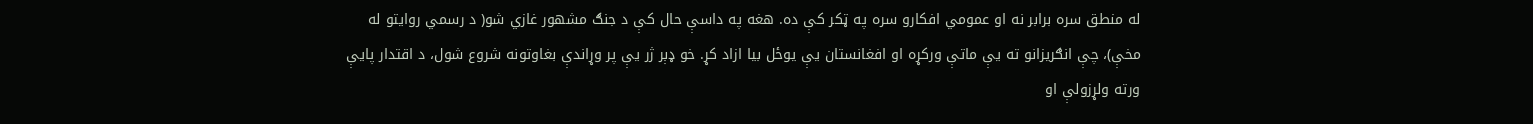له منطق سره برابر نه او عمومي افکارو سره په ټکر کې ده. هغه په داسې حال کې د جنګ مشهور غازي شو( د رسمي روایتو له مخې)، چې انګریزانو ته يې ماتې ورکړه او افغانستان يې یوځل بیا ازاد کړ. خو ډېر ژر يې پر وړاندې بغاوتونه شروع شول، د اقتدار پايې ورته ولړزولې او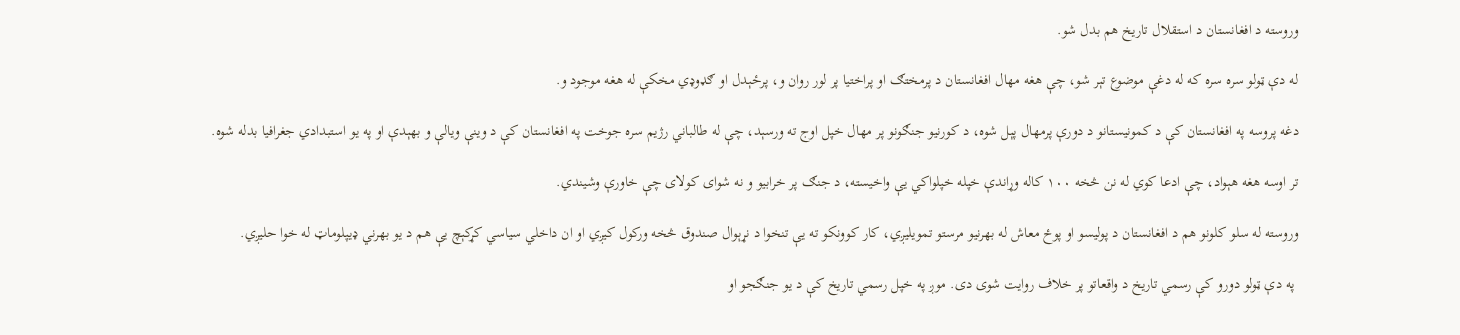وروسته د افغانستان د استقلال تاریخ هم بدل شو.

له دې ټولو سره سره که له دغې موضوع تېر شو، چې هغه مهال افغانستان د پرمختګ او پراختیا پر لور روان و، پرځېدل او ګډوډي مخکې له هغه موجود و.

دغه پروسه په افغانستان کې د کمونیستانو د دورې پرمهال پېل شوه، د کورنيو جنګونو پر مهال خپل اوج ته ورسېد، چې له طالباني رژيم سره جوخت په افغانستان کې د وینې ویالې و بهېدې او په یو استبدادي جغرافیا بدله شوه.

تر اوسه هغه هېواد، چې ادعا کوي له نن څخه ۱۰۰ کاله وړاندې خپله خپلواکي يې واخیسته، د جنګ پر خرابیو و نه شوای کولای چې خاورې وشیندي.

وروسته له سلو کلونو هم د افغانستان د پولیسو او پوځ معاش له بهرنیو مرستو تمویلیږي، کار کوونکو ته يې تنخوا د نړېوال صندوق څخه ورکول کيږي او ان داخلي سیاسي کړکېچ يې هم د یو بهرني ډيپلوماټ له خوا حليږي.

 په دې ټولو دورو کې رسمي تاریخ د واقعاتو پر خلاف روایت شوی دی. موږ په خپل رسمي تاریخ کې د یو جنګجو او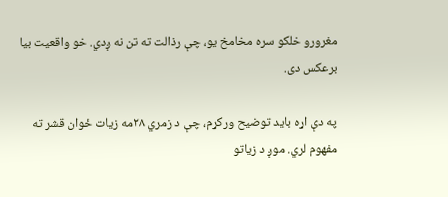مغرورو خلکو سره مخامخ یو، چې رذالت ته تن نه ږدي. خو واقعیت بیا برعکس دی.

په دې اړه باید توضیح ورکړم، چې د زمري ۲۸مه زیات ځوان قشر ته مفهوم لري. موږ د زیاتو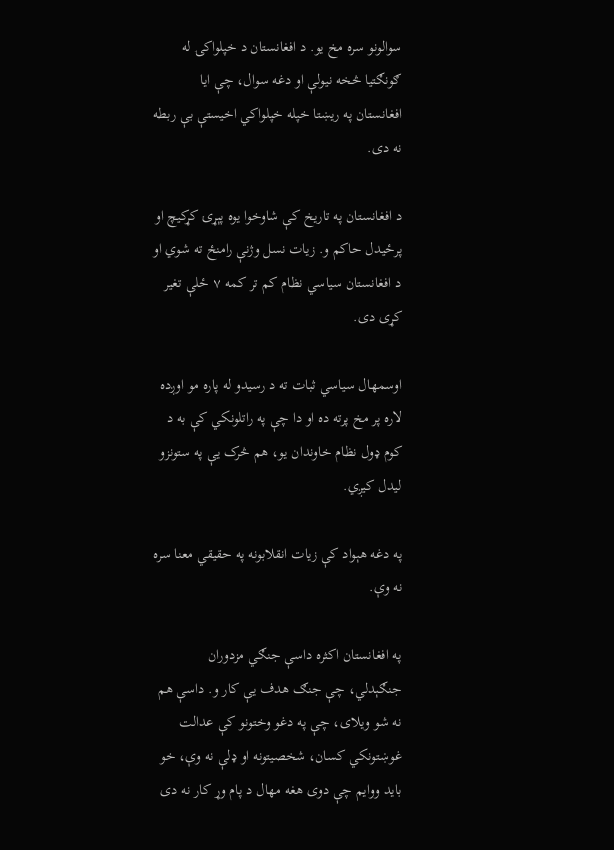سوالونو سره مخ یو. د افغانستان د خپلواکۍ له ګونګتیا څخه نيولې او دغه سوال، چې ایا افغانستان په ريښتا خپله خپلواکي اخیستې بې ربطه نه دی.

د افغانستان په تاریخ کې شاوخوا یوه پېړۍ کړکیچ او پرځيدل حاکم و. زیات نسل وژنې رامنځ ته شوي او د افغانستان سیاسي نظام کم تر کمه ۷ ځلې تغیر کړی دی.

اوسمهال سیاسي ثبات ته د رسیدو له پاره مو اوږده لاره پر مخ پرته ده او دا چې په راتلونکي کې به د کوم ډول نظام خاوندان یو، هم څرک يې په ستونزو لیدل کيږي.

په دغه هېواد کې زیات انقلابونه په حقیقي معنا سره نه وې.

په افغانستان اکثره داسې جنګي مزدوران جنګېدلي، چې جنګ هدف يې کار و. داسې هم نه شو ویلای، چې په دغو وختونو کې عدالت غوښتونکي کسان، شخصیتونه او ډلې نه وې، خو باید ووایم چې دوی هغه مهال د پام وړ کار نه دی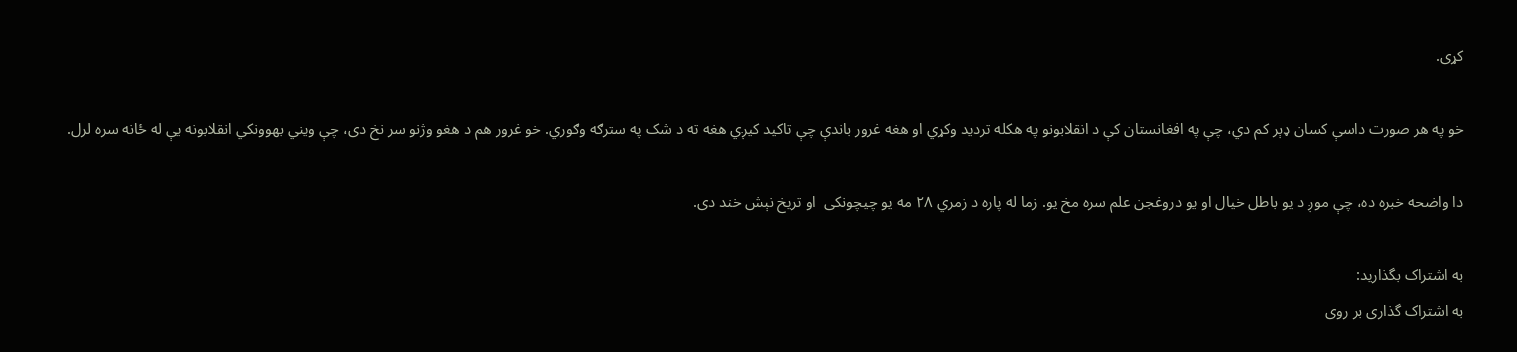کړی.

خو په هر صورت داسې کسان ډېر کم دي، چې په افغانستان کې د انقلابونو په هکله تردید وکړي او هغه غرور باندې چې تاکید کيږي هغه ته د شک په سترګه وګوري. خو غرور هم د هغو وژنو سر نخ دی، چې ویني بهوونکي انقلابونه يې له ځانه سره لرل.

دا واضحه خبره ده، چې موږ د یو باطل خیال او یو دروغجن علم سره مخ یو. زما له پاره د زمري ۲۸ مه یو چیچونکی  او تریخ نېش خند دی.

به اشتراک بگذارید:
به اشتراک گذاری بر روی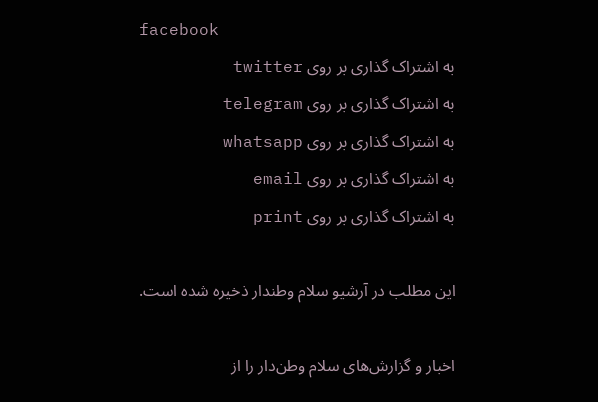facebook
به اشتراک گذاری بر روی twitter
به اشتراک گذاری بر روی telegram
به اشتراک گذاری بر روی whatsapp
به اشتراک گذاری بر روی email
به اشتراک گذاری بر روی print

این مطلب در آرشیو سلام وطندار ذخیره شده است.

اخبار و گزارش‌های سلام وطن‌دار را از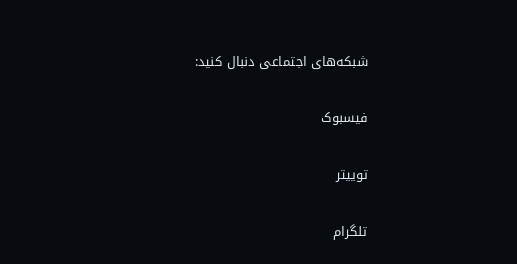شبکه‌های اجتماعی دنبال کنید:

فیسبوک

توییتر

تلگرام